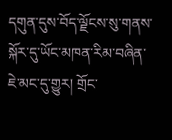དགུན་དུས་བོད་ལྗོངས་སུ་གནས་སྐོར་དུ་ཡོང་མཁན་རིམ་བཞིན་ཇེ་མང་དུ་གྱུར། གྲོང་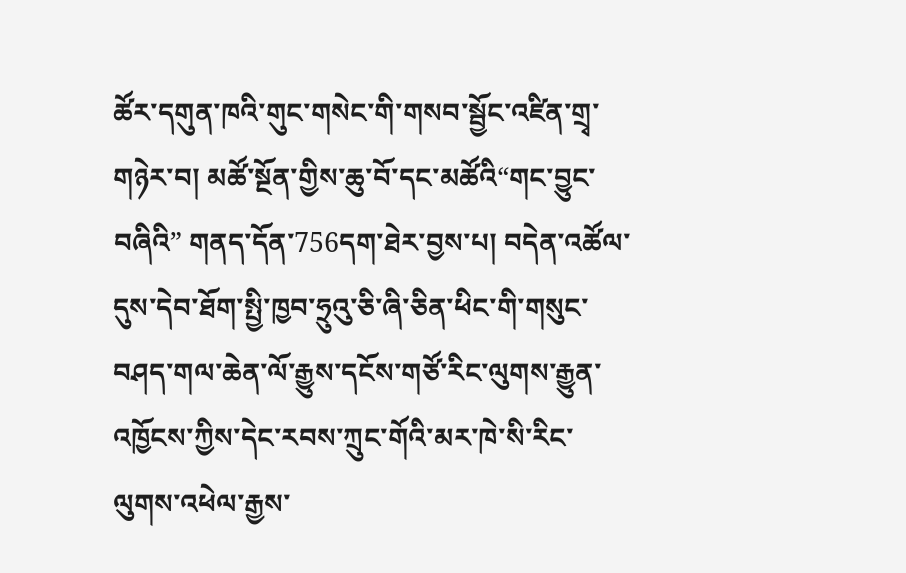ཚོར་དགུན་ཁའི་གུང་གསེང་གི་གསབ་སྦྱོང་འཛིན་གྲྭ་གཉེར་བ། མཚོ་སྔོན་གྱིས་ཆུ་བོ་དང་མཚོའི“གང་བྱུང་བཞིའི” གནད་དོན་756དག་ཐེར་བྱས་པ། བདེན་འཚོལ་དུས་དེབ་ཐོག་སྤྱི་ཁྱབ་ཧྲུའུ་ཅི་ཞི་ཅིན་ཕིང་གི་གསུང་བཤད་གལ་ཆེན་ལོ་རྒྱུས་དངོས་གཙོ་རིང་ལུགས་རྒྱུན་འཁྱོངས་ཀྱིས་དེང་རབས་ཀྲུང་གོའི་མར་ཁེ་སི་རིང་ལུགས་འཕེལ་རྒྱས་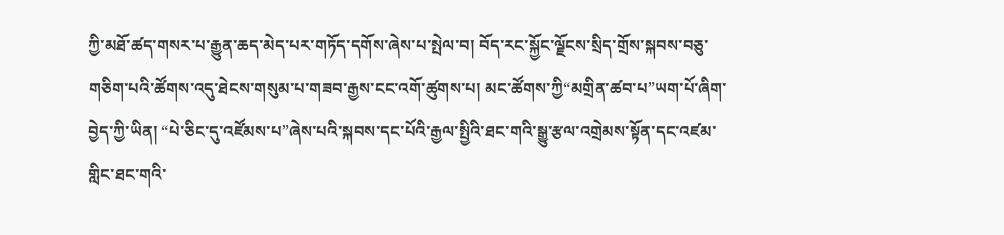ཀྱི་མཐོ་ཚད་གསར་པ་རྒྱུན་ཆད་མེད་པར་གཏོད་དགོས་ཞེས་པ་སྤེལ་བ། བོད་རང་སྐྱོང་ལྗོངས་སྲིད་གྲོས་སྐབས་བཅུ་གཅིག་པའི་ཚོགས་འདུ་ཐེངས་གསུམ་པ་གཟབ་རྒྱས་ངང་འགོ་ཚུགས་པ། མང་ཚོགས་ཀྱི“མགྲིན་ཚབ་པ”ཡག་པོ་ཞིག་བྱེད་ཀྱི་ཡིན། “པེ་ཅིང་དུ་འཛོམས་པ”ཞེས་པའི་སྐབས་དང་པོའི་རྒྱལ་སྤྱིའི་ཐང་གའི་སྒྱུ་རྩལ་འགྲེམས་སྟོན་དང་འཛམ་གླིང་ཐང་གའི་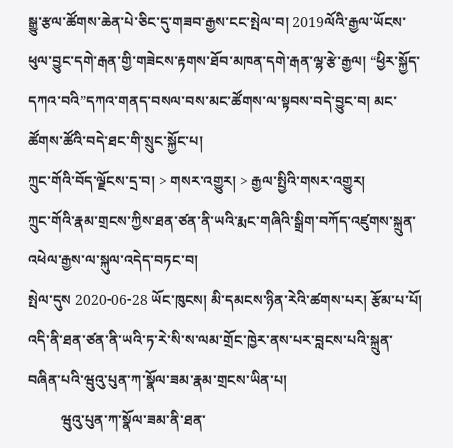སྒྱུ་རྩལ་ཚོགས་ཆེན་པེ་ཅིང་དུ་གཟབ་རྒྱས་ངང་སྤེལ་བ། 2019ལོའི་རྒྱལ་ཡོངས་ཕུལ་བྱུང་དགེ་རྒན་གྱི་གཟེངས་རྟགས་ཐོབ་མཁན་དགེ་རྒན་ལྷ་རྩེ་རྒྱལ། “ཕྱིར་སྐྱོད་དཀའ་བའི”དཀའ་གནད་བསལ་བས་མང་ཚོགས་ལ་སྟབས་བདེ་བྱུང་བ། མང་ཚོགས་ཚོའི་བདེ་ཐང་གི་སྲུང་སྐྱོང་པ།
ཀྲུང་གོའི་བོད་ལྗོངས་དྲ་བ། > གསར་འགྱུར། > རྒྱལ་སྤྱིའི་གསར་འགྱུར།
ཀྲུང་གོའི་རྣམ་གྲངས་ཀྱིས་ཐན་ཙན་ནི་ཡའི་རྨང་གཞིའི་སྒྲིག་བཀོད་འཛུགས་སྐྲུན་འཕེལ་རྒྱས་ལ་སྐུལ་འདེད་བཏང་བ།
སྤེལ་དུས 2020-06-28 ཡོང་ཁུངས། མི་དམངས་ཉིན་རེའི་ཚགས་པར། རྩོམ་པ་པོ།
འདི་ནི་ཐན་ཙན་ནི་ཡའི་ཏ་རེ་སི་ས་ལམ་གྲོང་ཁྱེར་ནས་པར་བླངས་པའི་སྐྲུན་བཞིན་པའི་ཝུའུ་པུན་ཀ་སྣོལ་ཟམ་རྣམ་གྲངས་ཡིན་པ།
         ཝུའུ་པུན་ཀ་སྣོལ་ཟམ་ནི་ཐན་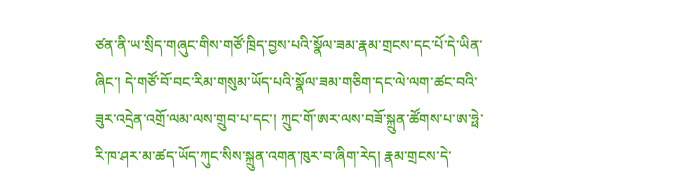ཙན་ནི་ཡ་སྲིད་གཞུང་གིས་གཙོ་ཁྲིད་བྱས་པའི་སྣོལ་ཟམ་རྣམ་གྲངས་དང་པོ་དེ་ཡིན་ཞིང་། དེ་གཙོ་བོ་བང་རིམ་གསུམ་ཡོད་པའི་སྣོལ་ཟམ་གཅིག་དང་ལེ་ལག་ཚང་བའི་ཟུར་འདྲེན་འགྲོ་ལམ་ལས་གྲུབ་པ་དང་། ཀྲུང་གོ་ཨར་ལས་བཟོ་སྐྲུན་ཚོགས་པ་ཨ་ཧྥེ་རི་ཁ་ཤར་མ་ཚད་ཡོད་ཀུང་སིས་སྐྲུན་འགན་ཁུར་བ་ཞིག་རེད། རྣམ་གྲངས་དེ་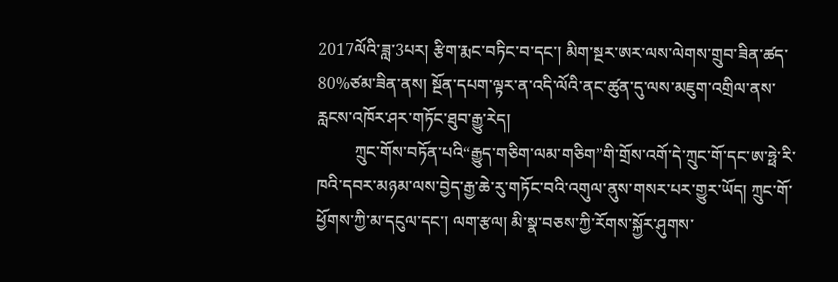2017ལོའི་ཟླ་3པར། རྩིག་རྨང་བཏིང་བ་དང་། མིག་སྔར་ཨར་ལས་ལེགས་གྲུབ་ཟིན་ཚད་80%ཙམ་ཟིན་ནས། སྔོན་དཔག་ལྟར་ན་འདི་ལོའི་ནང་ཚུན་དུ་ལས་མཇུག་འགྲིལ་ནས་རླངས་འཁོར་ཤར་གཏོང་ཐུབ་རྒྱུ་རེད།
         ཀྲུང་གོས་བཏོན་པའི“རྒྱུད་གཅིག་ལམ་གཅིག”གི་གྲོས་འགོ་དེ་ཀྲུང་གོ་དང་ཨ་ཧྥེ་རི་ཁའི་དབར་མཉམ་ལས་བྱེད་རྒྱ་ཆེ་རུ་གཏོང་བའི་འགུལ་ནུས་གསར་པར་གྱུར་ཡོད། ཀྲུང་གོ་ཕྱོགས་ཀྱི་མ་དངུལ་དང་། ལག་རྩལ། མི་སྣ་བཅས་ཀྱི་རོགས་སྐྱོར་ཤུགས་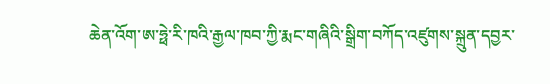ཆེན་འོག་ཨ་ཧྥེ་རི་ཁའི་རྒྱལ་ཁབ་ཀྱི་རྨང་གཞིའི་སྒྲིག་བཀོད་འཛུགས་སྐྲུན་དབྱར་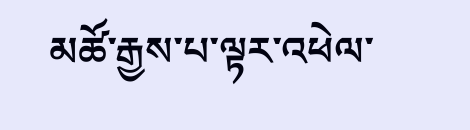མཚོ་རྒྱས་པ་ལྟར་འཕེལ་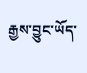རྒྱས་བྱུང་ཡོད་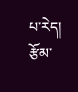པ་རེད།
རྩོམ་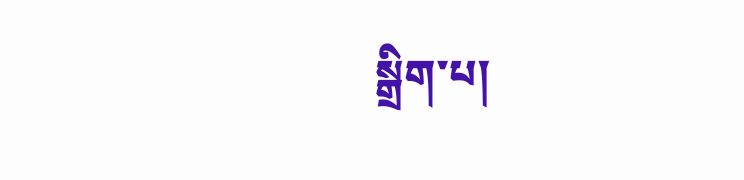སྒྲིག་པ།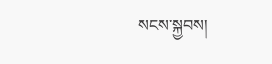སངས་སྐྱབས།